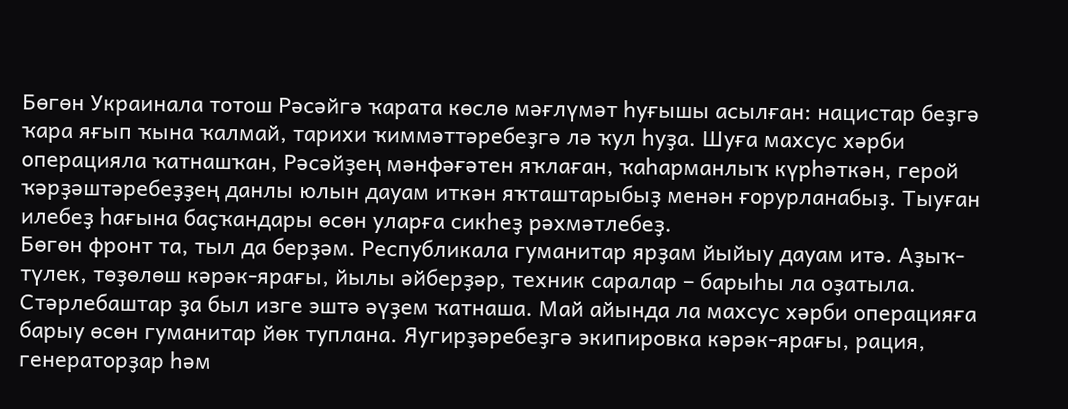Бөгөн Украинала тотош Рәсәйгә ҡарата көслө мәғлүмәт һуғышы асылған: нацистар беҙгә ҡара яғып ҡына ҡалмай, тарихи ҡиммәттәребеҙгә лә ҡул һуҙа. Шуға махсус хәрби операцияла ҡатнашҡан, Рәсәйҙең мәнфәғәтен яҡлаған, ҡаһарманлыҡ күрһәткән, герой ҡәрҙәштәребеҙҙең данлы юлын дауам иткән яҡташтарыбыҙ менән ғорурланабыҙ. Тыуған илебеҙ һағына баҫҡандары өсөн уларға сикһеҙ рәхмәтлебеҙ.
Бөгөн фронт та, тыл да берҙәм. Республикала гуманитар ярҙам йыйыу дауам итә. Аҙыҡ-түлек, төҙөлөш кәрәк-ярағы, йылы әйберҙәр, техник саралар – барыһы ла оҙатыла. Стәрлебаштар ҙа был изге эштә әүҙем ҡатнаша. Май айында ла махсус хәрби операцияға барыу өсөн гуманитар йөк туплана. Яугирҙәребеҙгә экипировка кәрәк-ярағы, рация, генераторҙар һәм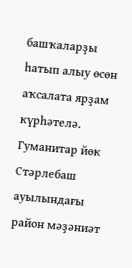башҡаларҙы һатып алыу өсөн аҡсалата ярҙам күрһәтелә. Гуманитар йөк Стәрлебаш ауылындағы район мәҙәниәт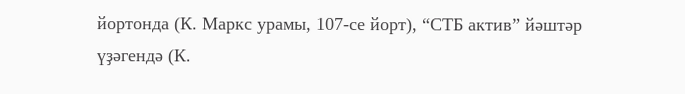йортонда (К. Маркс урамы, 107-се йорт), “СТБ актив” йәштәр үҙәгендә (К.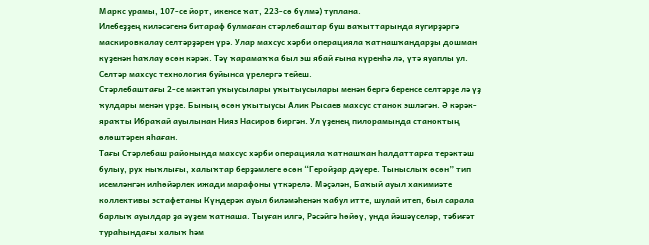Маркс урамы, 107-се йорт, икенсе ҡат, 223-сө бүлмә) туплана.
Илебеҙҙең киләсәгенә битараф булмаған стәрлебаштар буш ваҡыттарында яугирҙәргә маскировкалау селтәрҙәрен үрә. Улар махсус хәрби операцияла ҡатнашҡандарҙы дошман күҙенән һаҡлау өсөн кәрәк. Тәү ҡарамаҡҡа был эш ябай ғына күренһә лә, үтә яуаплы ул. Селтәр махсус технология буйынса үрелергә тейеш.
Стәрлебаштағы 2-се мәктәп уҡыусылары уҡытыусылары менән бергә беренсе селтәрҙе лә үҙ ҡулдары менән үрҙе. Бының өсөн уҡытыусы Алик Рысаев махсус станок эшләгән. Ә кәрәк-яраҡты Ибраҡай ауылынан Нияз Насиров биргән. Ул үҙенең пилорамында станоктың өлөштәрен яһаған.
Тағы Стәрлебаш районында махсус хәрби операцияла ҡатнашҡан һалдаттарға терәктәш булыу, рух ныҡлығы, халыҡтар берҙәмлеге өсөн “Геройҙар дәүере. Тыныслыҡ өсөн” тип исемләнгән илһөйәрлек ижади марафоны үткәрелә. Мәҫәлән, Баҡый ауыл хакимиәте коллективы эстафетаны Күндерәк ауыл биләмәһенән ҡабул итте, шулай итеп, был сарала барлыҡ ауылдар ҙа әүҙем ҡатнаша. Тыуған илгә, Рәсәйгә һөйөү, унда йәшәүселәр, тәбиғәт тураһындағы халыҡ һәм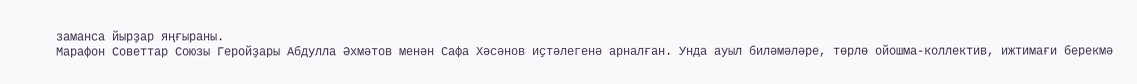заманса йырҙар яңғыраны.
Марафон Советтар Союзы Геройҙары Абдулла Әхмәтов менән Сафа Хәсәнов иҫтәлегенә арналған. Унда ауыл биләмәләре, төрлө ойошма-коллектив, ижтимағи берекмә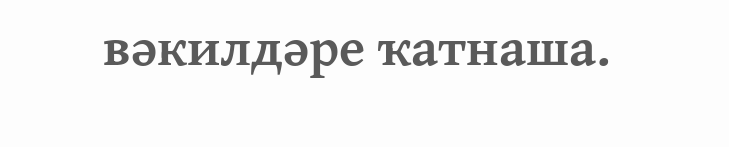вәкилдәре ҡатнаша.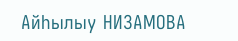Айһылыу НИЗАМОВА